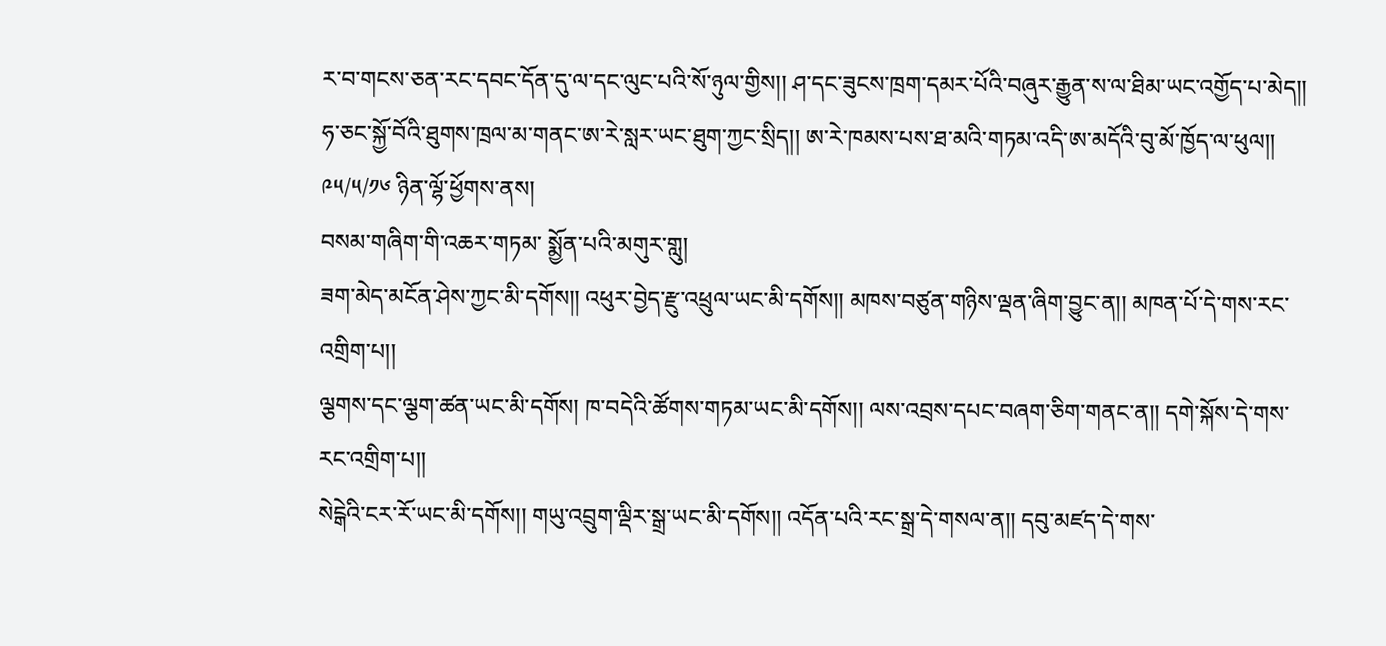ར་བ་གངས་ཅན་རང་དབང་དོན་དུ་ལ་དང་ལུང་པའི་སོ་ཉུལ་གྱིས།། ཤ་དང་ཟུངས་ཁྲག་དམར་པོའི་བཞུར་རྒྱུན་ས་ལ་ཐིམ་ཡང་འགྱོད་པ་མེད།། ཧ་ཅང་སྐྱོ་བོའི་ཐུགས་ཁྲལ་མ་གནང་ཨ་རེ་སླར་ཡང་ཐུག་ཀྱང་སྲིད།། ཨ་རེ་ཁམས་པས་ཐ་མའི་གཏམ་འདི་ཨ་མདོའི་བུ་མོ་ཁྱོད་ལ་ཕུལ།།
༩༥/༥/༡༦ ཉིན་ལྷོ་ཕྱོགས་ནས།
བསམ་གཞིག་གི་འཆར་གཏམ་ སྨྱོན་པའི་མགུར་གླུ།
ཟག་མེད་མངོན་ཤེས་ཀྱང་མི་དགོས།། འཕུར་བྱེད་རྫུ་འཕྲུལ་ཡང་མི་དགོས།། མཁས་བཙུན་གཉིས་ལྡན་ཞིག་བྱུང་ན།། མཁན་པོ་དེ་གས་རང་འགྲིག་པ།།
ལྕགས་དང་ལྕག་ཚན་ཡང་མི་དགོས། ཁ་བདེའི་ཚོགས་གཏམ་ཡང་མི་དགོས།། ལས་འབྲས་དཔང་བཞག་ཅིག་གནང་ན།། དགེ་སྐོས་དེ་གས་རང་འགྲིག་པ།།
སེངྒེའི་ངར་རོ་ཡང་མི་དགོས།། གཡུ་འབྲུག་ལྡིར་སྒྲ་ཡང་མི་དགོས།། འདོན་པའི་རང་སྒྲ་དེ་གསལ་ན།། དབུ་མཛད་དེ་གས་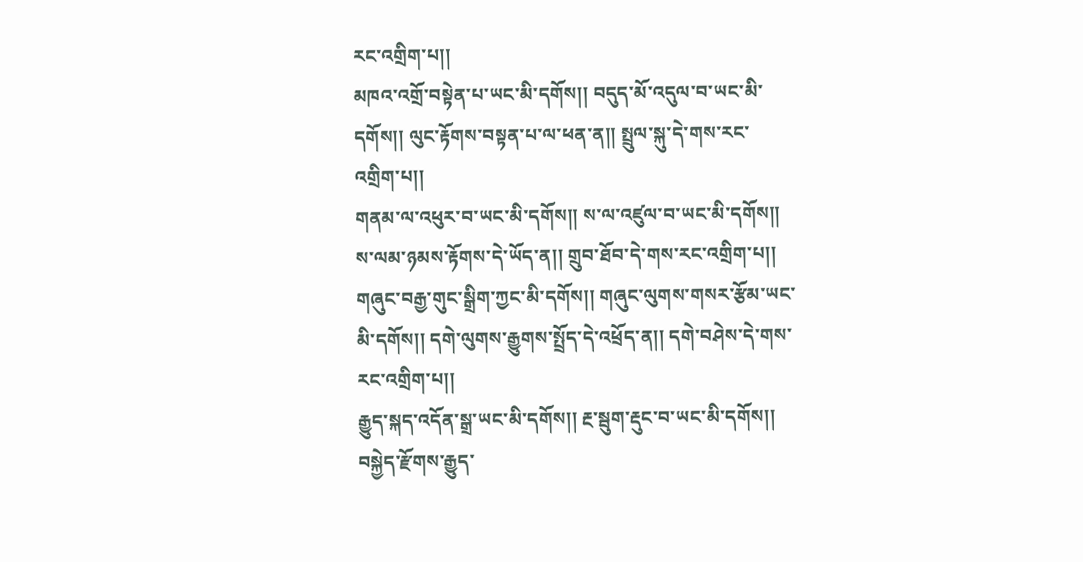རང་འགྲིག་པ།།
མཁའ་འགྲོ་བསྟེན་པ་ཡང་མི་དགོས།། བདུད་མོ་འདུལ་བ་ཡང་མི་དགོས།། ལུང་རྟོགས་བསྟན་པ་ལ་ཕན་ན།། སྤྲུལ་སྐུ་དེ་གས་རང་འགྲིག་པ།།
གནམ་ལ་འཕུར་བ་ཡང་མི་དགོས།། ས་ལ་འཛུལ་བ་ཡང་མི་དགོས།། ས་ལམ་ཉམས་རྟོགས་དེ་ཡོད་ན།། གྲུབ་ཐོབ་དེ་གས་རང་འགྲིག་པ།།
གཞུང་བརྒྱ་གུང་སྒྲིག་ཀྱང་མི་དགོས།། གཞུང་ལུགས་གསར་རྩོམ་ཡང་མི་དགོས།། དགེ་ལུགས་རྒྱུགས་སྤྲོད་དེ་འཕྲོད་ན།། དགེ་བཤེས་དེ་གས་རང་འགྲིག་པ།།
རྒྱུད་སྐད་འདོན་སྒྲ་ཡང་མི་དགོས།། རྔ་སྦུག་རྡུང་བ་ཡང་མི་དགོས།། བསྐྱེད་རྫོགས་རྒྱུད་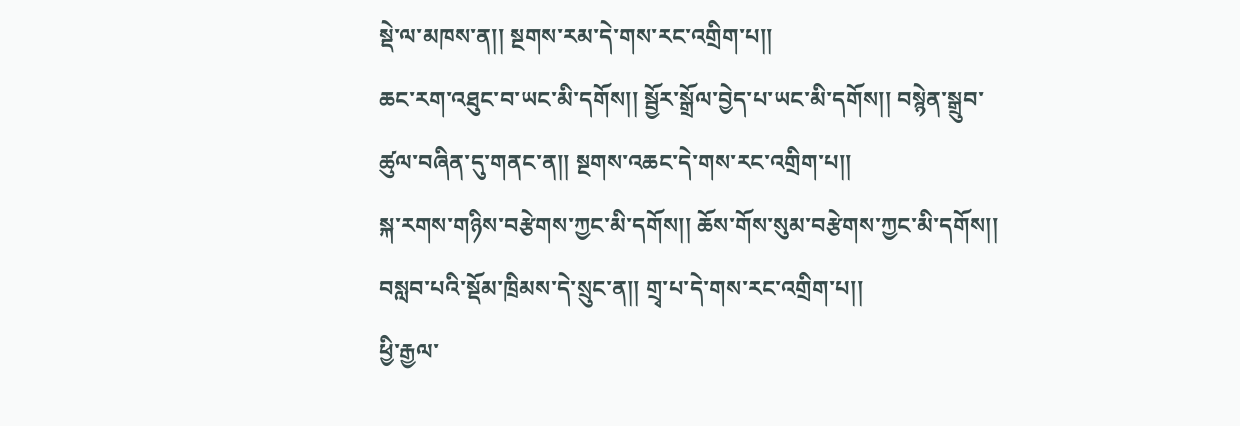སྡེ་ལ་མཁས་ན།། སྔགས་རམ་དེ་གས་རང་འགྲིག་པ།།
ཆང་རག་འཐུང་བ་ཡང་མི་དགོས།། སྦྱོར་སྒྲོལ་བྱེད་པ་ཡང་མི་དགོས།། བསྙེན་སྒྲུབ་ཚུལ་བཞིན་དུ་གནང་ན།། སྔགས་འཆང་དེ་གས་རང་འགྲིག་པ།།
སྐ་རགས་གཉིས་བརྩེགས་ཀྱང་མི་དགོས།། ཆོས་གོས་སུམ་བརྩེགས་ཀྱང་མི་དགོས།། བསླབ་པའི་སྡོམ་ཁྲིམས་དེ་སྲུང་ན།། གྲྭ་པ་དེ་གས་རང་འགྲིག་པ།།
ཕྱི་རྒྱལ་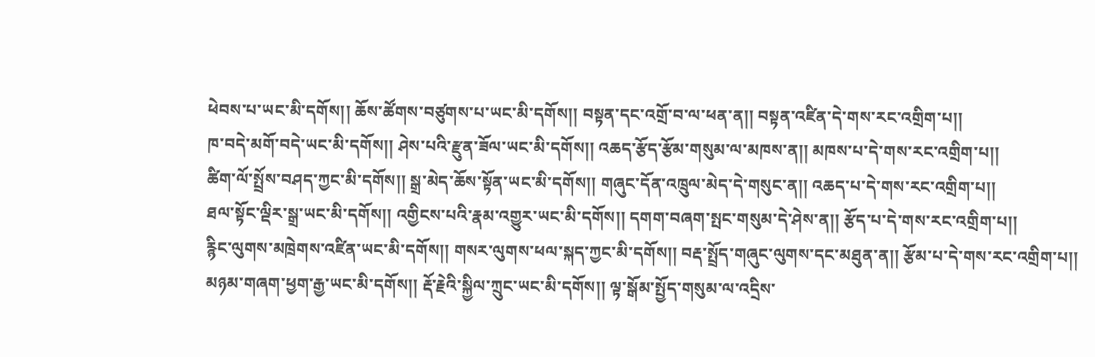ཕེབས་པ་ཡང་མི་དགོས།། ཆོས་ཚོགས་བཙུགས་པ་ཡང་མི་དགོས།། བསྟན་དང་འགྲོ་བ་ལ་ཕན་ན།། བསྟན་འཛིན་དེ་གས་རང་འགྲིག་པ།།
ཁ་བདེ་མགོ་བདེ་ཡང་མི་དགོས།། ཤེས་པའི་རྫུན་ཟོལ་ཡང་མི་དགོས།། འཆད་རྩོད་རྩོམ་གསུམ་ལ་མཁས་ན།། མཁས་པ་དེ་གས་རང་འགྲིག་པ།།
ཚིག་ལོ་སྤྲོས་བཤད་ཀྱང་མི་དགོས།། སྒྲ་མེད་ཆོས་སྟོན་ཡང་མི་དགོས།། གཞུང་དོན་འཁྲུལ་མེད་དེ་གསུང་ན།། འཆད་པ་དེ་གས་རང་འགྲིག་པ།།
ཐལ་སྟོང་ལྡིར་སྒྲ་ཡང་མི་དགོས།། འགྱིངས་པའི་རྣམ་འགྱུར་ཡང་མི་དགོས།། དགག་བཞག་སྤང་གསུམ་དེ་ཤེས་ན།། རྩོད་པ་དེ་གས་རང་འགྲིག་པ།།
རྙིང་ལུགས་མཁྲེགས་འཛིན་ཡང་མི་དགོས།། གསར་ལུགས་ཕལ་སྐད་ཀྱང་མི་དགོས།། བརྡ་སྤྲོད་གཞུང་ལུགས་དང་མཐུན་ན།། རྩོམ་པ་དེ་གས་རང་འགྲིག་པ།།
མཉམ་གཞག་ཕྱག་རྒྱ་ཡང་མི་དགོས།། རྡོ་རྗེའི་སྐྱིལ་ཀྲུང་ཡང་མི་དགོས།། ལྟ་སྒོམ་སྤྱོད་གསུམ་ལ་འདྲིས་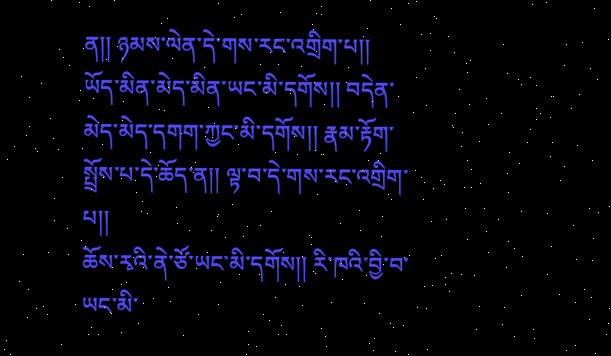ན།། ཉམས་ལེན་དེ་གས་རང་འགྲིག་པ།།
ཡོད་མིན་མེད་མིན་ཡང་མི་དགོས།། བདེན་མེད་མེད་དགག་ཀྱང་མི་དགོས།། རྣམ་རྟོག་སྤྲོས་པ་དེ་ཆོད་ན།། ལྟ་བ་དེ་གས་རང་འགྲིག་པ།།
ཆོས་རྭའི་ནེ་ཙོ་ཡང་མི་དགོས།། རི་ཁའི་བྱི་བ་ཡང་མི་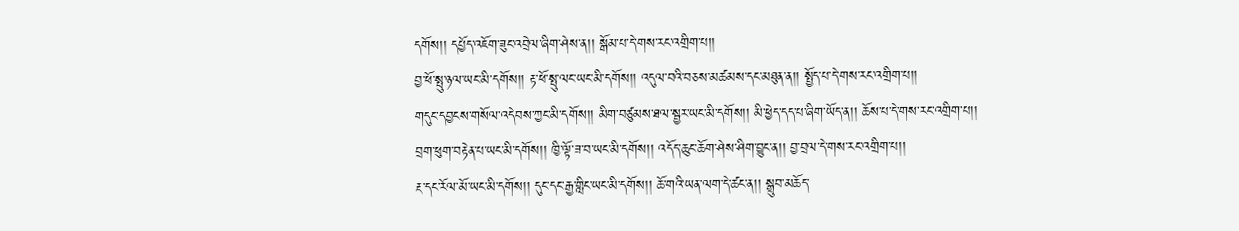དགོས།། དཔྱོད་འཇོག་ཟུང་འབྲེལ་ཞིག་ཤེས་ན།། སྒོམ་པ་དེ་གས་རང་འགྲིག་པ།།
བྱ་ཕོ་སྤུ་ཉལ་ཡང་མི་དགོས།། རྟ་ཕོ་སྤུ་ལང་ཡང་མི་དགོས།། འདུལ་བའི་བཅས་མཚམས་དང་མཐུན་ན།། སྤྱོད་པ་དེ་གས་རང་འགྲིག་པ།།
གདུང་དབྱངས་གསོལ་འདེབས་ཀྱང་མི་དགོས།། མིག་བཙུམས་ཐལ་སྦྱར་ཡང་མི་དགོས།། མི་ཕྱེད་དད་པ་ཞིག་ཡོད་ན།། ཆོས་པ་དེ་གས་རང་འགྲིག་པ།།
བྲག་ཕུག་བརྟེན་པ་ཡང་མི་དགོས།། ཁྱི་ལྟོ་ཟ་བ་ཡང་མི་དགོས།། འདོད་ཆུང་ཆོག་ཤེས་ཤིག་བྱུང་ན།། བྱ་བྲལ་དེ་གས་རང་འགྲིག་པ།།
རྔ་དང་རོལ་མོ་ཡང་མི་དགོས།། དུང་དང་རྒྱ་གླིང་ཡང་མི་དགོས།། ཆོ་གའི་ཡན་ལག་དེ་ཚང་ན།། སྒྲུབ་མཆོད་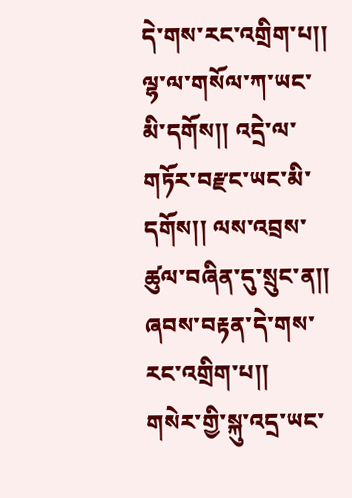དེ་གས་རང་འགྲིག་པ།།
ལྷ་ལ་གསོལ་ཀ་ཡང་མི་དགོས།། འདྲེ་ལ་གཏོར་བརྫང་ཡང་མི་དགོས།། ལས་འབྲས་ཚུལ་བཞིན་དུ་སྲུང་ན།། ཞབས་བརྟན་དེ་གས་རང་འགྲིག་པ།།
གསེར་གྱི་སྐུ་འདྲ་ཡང་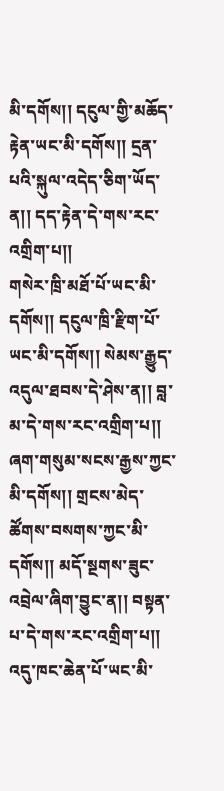མི་དགོས།། དངུལ་གྱི་མཆོད་རྟེན་ཡང་མི་དགོས།། དྲན་པའི་སྐུལ་འདེད་ཅིག་ཡོད་ན།། དད་རྟེན་དེ་གས་རང་འགྲིག་པ།།
གསེར་ཁྲི་མཐོ་པོ་ཡང་མི་དགོས།། དངུལ་ཁྲི་རྫིག་པོ་ཡང་མི་དགོས།། སེམས་རྒྱུད་འདུལ་ཐབས་དེ་ཤེས་ན།། བླ་མ་དེ་གས་རང་འགྲིག་པ།།
ཞག་གསུམ་སངས་རྒྱས་ཀྱང་མི་དགོས།། གྲངས་མེད་ཚོགས་བསགས་ཀྱང་མི་དགོས།། མདོ་སྔགས་ཟུང་འབྲེལ་ཞིག་བྱུང་ན།། བསྟན་པ་དེ་གས་རང་འགྲིག་པ།།
འདུ་ཁང་ཆེན་པོ་ཡང་མི་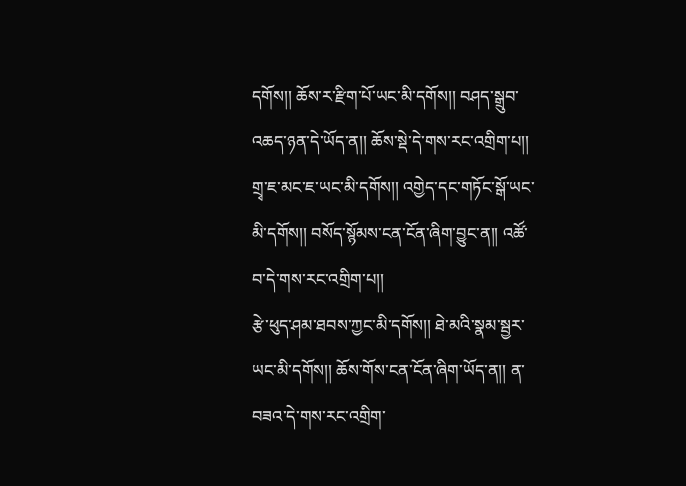དགོས།། ཆོས་ར་རྫིག་པོ་ཡང་མི་དགོས།། བཤད་སྒྲུབ་འཆད་ཉན་དེ་ཡོད་ན།། ཆོས་སྡེ་དེ་གས་རང་འགྲིག་པ།།
གྲྭ་ཇ་མང་ཇ་ཡང་མི་དགོས།། འགྱེད་དང་གཏོང་སྒོ་ཡང་མི་དགོས།། བསོད་སྙོམས་ངན་ངོན་ཞིག་བྱུང་ན།། འཚོ་བ་དེ་གས་རང་འགྲིག་པ།།
རྩེ་ཕུད་ཤམ་ཐབས་ཀྱང་མི་དགོས།། ཐེ་མའི་སྣམ་སྦྱར་ཡང་མི་དགོས།། ཆོས་གོས་ངན་ངོན་ཞིག་ཡོད་ན།། ན་བཟའ་དེ་གས་རང་འགྲིག་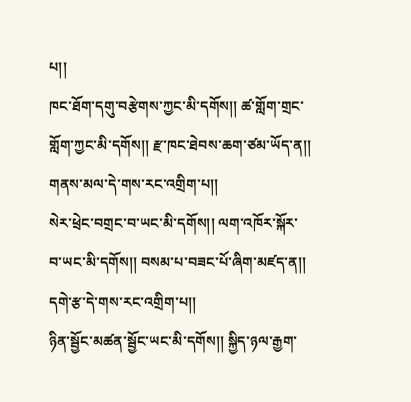པ།།
ཁང་ཐོག་དགུ་བརྩེགས་ཀྱང་མི་དགོས།། ཚ་གློག་གྲང་གློག་ཀྱང་མི་དགོས།། རྫ་ཁང་ཐེབས་ཆག་ཙམ་ཡོད་ན།། གནས་མལ་དེ་གས་རང་འགྲིག་པ།།
སེར་ཕྲེང་བགྲང་བ་ཡང་མི་དགོས།། ལག་འཁོར་སྐོར་བ་ཡང་མི་དགོས།། བསམ་པ་བཟང་པོ་ཞིག་མཛད་ན།། དགེ་རྩ་དེ་གས་རང་འགྲིག་པ།།
ཉིན་སྦྱོང་མཚན་སྦྱོང་ཡང་མི་དགོས།། སྐྱིད་ཉལ་རྒྱག་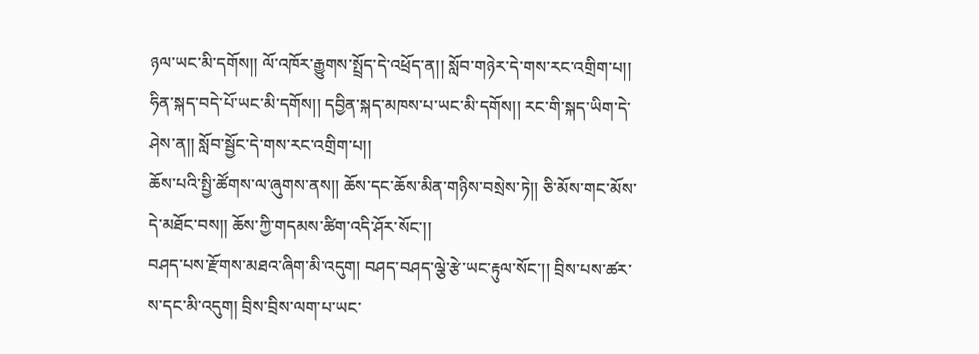ཉལ་ཡང་མི་དགོས།། ལོ་འཁོར་རྒྱུགས་སྤྲོད་དེ་འཕྲོད་ན།། སློབ་གཉེར་དེ་གས་རང་འགྲིག་པ།།
ཧིན་སྐད་བདེ་པོ་ཡང་མི་དགོས།། དབྱིན་སྐད་མཁས་པ་ཡང་མི་དགོས།། རང་གི་སྐད་ཡིག་དེ་ཤེས་ན།། སློབ་སྦྱོང་དེ་གས་རང་འགྲིག་པ།།
ཆོས་པའི་སྤྱི་ཚོགས་ལ་ཞུགས་ནས།། ཆོས་དང་ཆོས་མིན་གཉིས་བསྲེས་ཏེ།། ཅི་མོས་གང་མོས་དེ་མཐོང་བས།། ཆོས་ཀྱི་གདམས་ཚིག་འདི་ཤོར་སོང་།།
བཤད་པས་རྫོགས་མཐའ་ཞིག་མི་འདུག། བཤད་བཤད་ལྕེ་རྩེ་ཡང་རྟུལ་སོང་།། བྲིས་པས་ཚར་ས་དང་མི་འདུག། བྲིས་བྲིས་ལག་པ་ཡང་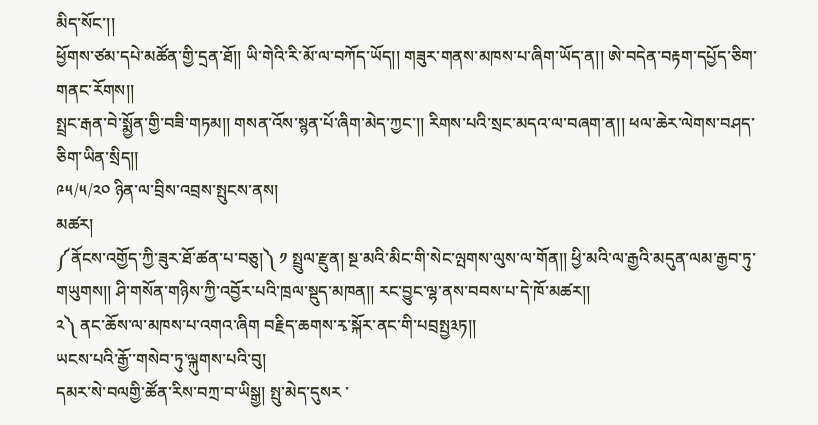མིད་སོང་།།
ཕྱོགས་ཙམ་དཔེ་མཚོན་གྱི་དྲན་ཐོ།། ཡི་གེའི་རི་མོ་ལ་བཀོད་ཡོད།། གཟུར་གནས་མཁས་པ་ཞིག་ཡོད་ན།། ཨེ་བདེན་བརྟག་དཔྱོད་ཅིག་གནང་རོགས།།
སྤྲང་རྒན་བེ་སྨྱོན་གྱི་བཟི་གཏམ།། གསན་འོས་སྙན་པོ་ཞིག་མེད་ཀྱང་།། རིགས་པའི་སྲང་མདའ་ལ་བཞག་ན།། ཕལ་ཆེར་ལེགས་བཤད་ཅིག་ཡིན་སྲིད།།
༩༥/༥/༢༠ ཉིན་ལ་བྲིས་འབྲས་སྤུངས་ནས།
མཚར།
༼ནོངས་འགྱོད་ཀྱི་ཟུར་ཐོ་ཚན་པ་བཅུ།༽ ༡ སྤྲུལ་རྫུན། སྔ་མའི་མིང་གི་སེང་ལྤགས་ལུས་ལ་གོན།། ཕྱི་མའི་ལ་རྒྱའི་མདུན་ལམ་རྒྱབ་ཏུ་གཡུགས།། ཤི་གསོན་གཉིས་ཀྱི་འབྱོར་པའི་ཁྲལ་སྡུད་མཁན།། རང་བྱུང་ལྷ་ནས་བབས་པ་དེ་ཁོ་མཚར།།
༢༽ ནང་ཆོས་ལ་མཁས་པ་འགའ་ཞིག བརྗིད་ཆགས་རྭ་སྐོར་ནང་གི་པབྲསྤྱ༣ཏ།།
ཡངས་པའི་རྒྱོ་་གསེབ་ཏུ་ལྐུགས་པའི་བུ།
དམར་སེ་བལགྱི་ཚོན་རིས་བཀྲ་བ་ཡིསྒྱ། སྤུ་མེད་དུསར ་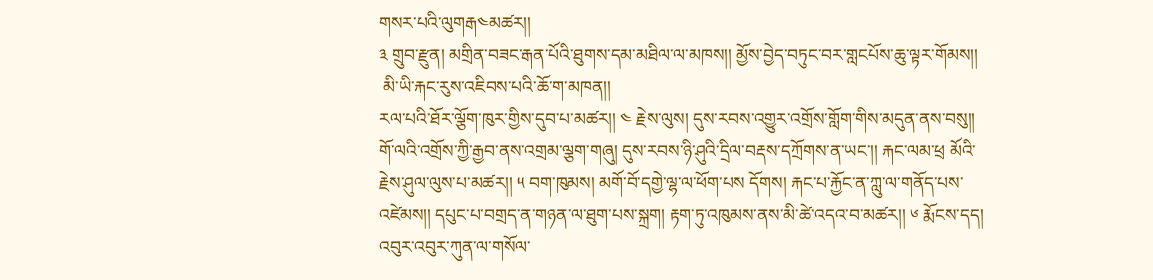གསར་པའི་ལུགརྒ༤མཚར།།
༣ གྲུབ་རྫུན། མགྲིན་བཟང་རྒན་པོའི་ཐུགས་དམ་མཐིལ་ལ་མཁས།། མྱོས་བྱེད་བཏུང་བར་གླངཔོས་ཆུ་ལྟར་གོམས།།
 མི་ཡི་རྐང་རུས་འཇིབས་པའི་ཆོ་ག་མཁན།།
རལ་པའི་ཐོར་ལྕོག་ཁུར་གྱིས་དུབ་པ་མཚར།། ༤ རྗེས་ལུས། དུས་རབས་འགྱུར་འགྲོས་གློག་གིས་མདུན་ནས་བསུ།། གོ་ལའི་འགྲོས་ཀྱི་རྒྱབ་ནས་འགྲམ་ལྕག་གཞུ། དུས་རབས་ཉི་ཤུའི་དྲིལ་བརྡས་དཀྲོགས་ན་ཡང་།། རྐང་ལམ་ཕྲ མོའི་རྗེས་ཤུལ་ལུས་པ་མཚར།། ༥ བག་ཁུམས། མགོ་བོ་དགྱེ་ལྷ་ལ་ཕོག་པས དོགས། རྐང་པ་རྐྱོང་ན་ཀླུ་ལ་གནོད་པས་འཛེམས།། དཔུང་པ་བགྲད་ན་གཉན་ལ་ཐུག་པས་སྐྲག། རྟག་ཏུ་འཁུམས་ནས་མི་ཚེ་འདའ་བ་མཚར།། ༦ རྨོངས་དད། འབུར་འབུར་ཀུན་ལ་གསོལ་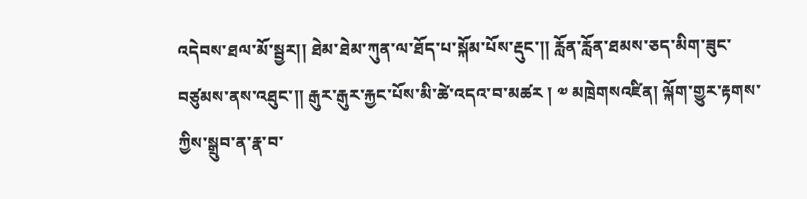འདེབས་ཐལ་མོ་སྦྱར།། ཐེམ་ཐེམ་ཀུན་ལ་ཐོད་པ་སྐོམ་པོས་རྡུང་།། རློན་རློན་ཐམས་ཅད་མིག་ཟུང་བཙུམས་ནས་འཐུང་༎ རྒུར་རྒུར་རྐྱང་པོས་མི་ཚེ་འདའ་བ་མཚར ། ༧ མཁྲེགསའཛིན། ལྐོག་གྱུར་རྟགས་ཀྱིས་སྒྲུབ་ན་རྣ་བ་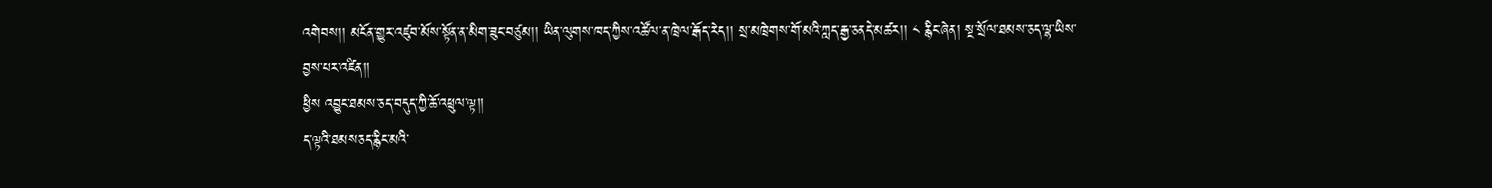འགེབས།། མངོན་གྱུར་འཛུབ་མོས་སྟོན་ན་མིག་ཟུང་བཙུམ།། ཡིན་ལུགས་ཁད་ཀྱིས་འཚོལ་ན་ཁྲེལ་རྒོད་རེད།། སྲ་མཁྲེགས་གོ་མའི་ཀླད་རྒྱ་ཅནདེ་མཚར།། ༨ རྙིང་ཞེན། སྔ་སྲོལ་ཐམས་ཅད་ལྷ་ཡིས་བྱས་པར་འཛིན།།
ཕྱིས འབྱུང་ཐམས་ཅད་བདུད་ཀྱི་ཆོ་འཕྲུལ་ལྟ།།
ད་ལྟའི་ཐམསཅད་རྙིང་མའི་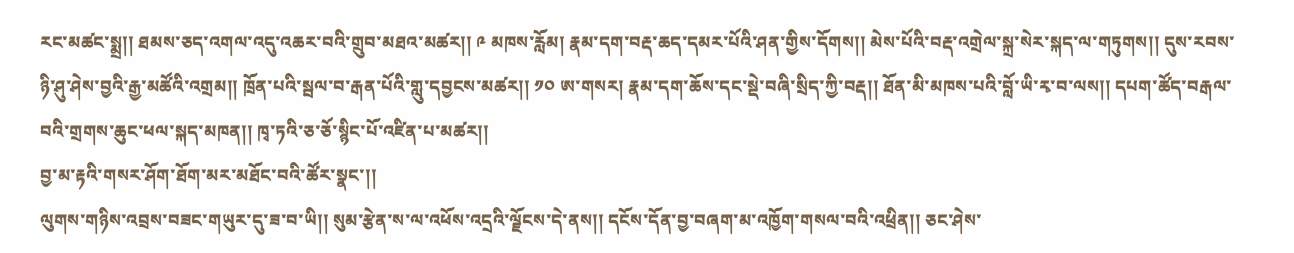རང་མཚང་སྨྲ།། ཐམས་ཅད་འགལ་འདུ་འཆར་བའི་གྲུབ་མཐའ་མཚར།། ༩ མཁས་རློམ། རྣམ་དག་བརྡ་ཆད་དམར་པོའི་ཤན་གྱིས་དོགས།། མེས་པོའི་བརྡ་འགྲེལ་སྐྲ་སེར་སྐད་ལ་གཏུགས།། དུས་རབས་ཉི་ཤུ་ཤེས་བྱའི་རྒྱ་མཚོའི་འགྲམ།། ཁྲོན་པའི་སྦལ་བ་རྒན་པོའི་གླུ་དབྱངས་མཚར།། ༡༠ ཨ་གསར། རྣམ་དག་ཆོས་དང་སྡེ་བཞི་སྲིད་ཀྱི་བརྡ།། ཐོན་མི་མཁས་པའི་བློ་ཡི་རྭ་བ་ལས།། དཔག་ཚོད་བརྒལ་བའི་གྲགས་ཆུང་ཕལ་སྐད་མཁན།། ཁྭ་ཏའི་ཅ་ཅོ་སྙིང་པོ་འཛིན་པ་མཚར།།
བྱ་མ་རྟའི་གསར་ཤོག་ཐོག་མར་མཐོང་བའི་ཚོར་སྣང་།།
ལུགས་གཉིས་འབྲས་བཟང་གཡུར་དུ་ཟ་བ་ཡི།། སུམ་རྩེན་ས་ལ་འཕོས་འདྲའི་ལྗོངས་དེ་ནས།། དངོས་དོན་བྱ་བཞག་མ་འཁྱོག་གསལ་བའི་འཕྲིན།། ཅང་ཤེས་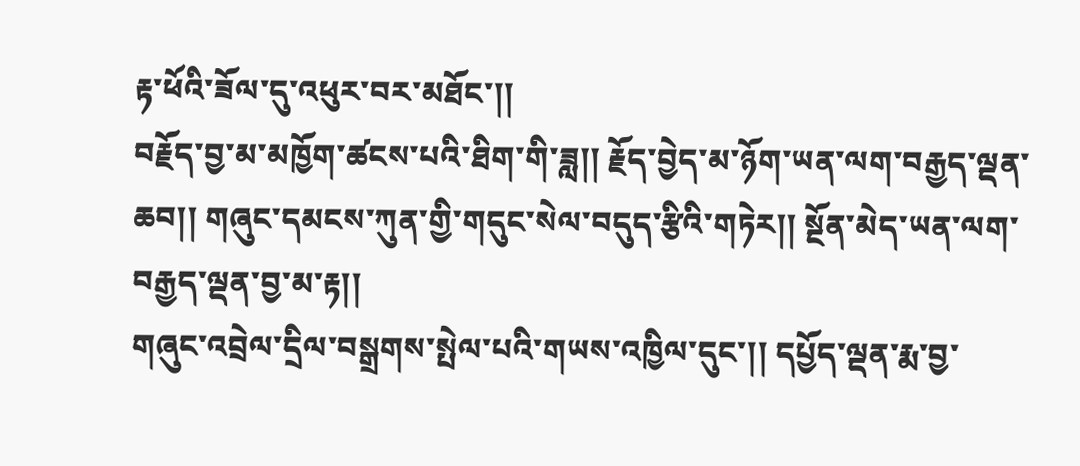རྟ་ཕོའི་ཟོལ་དུ་འཕུར་བར་མཐོང་།།
བརྗོད་བྱ་མ་མཁྱོག་ཚངས་པའི་ཐིག་གི་ཟླ།། རྗོད་བྱེད་མ་ཉོག་ཡན་ལག་བརྒྱད་ལྡན་ཆབ།། གཞུང་དམངས་ཀུན་གྱི་གདུང་སེལ་བདུད་རྩིའི་གཏེར།། སྔོན་མེད་ཡན་ལག་བརྒྱད་ལྡན་བྱ་མ་རྟ།།
གཞུང་འབྲེལ་དྲིལ་བསྒྲགས་སྤེལ་པའི་གཡས་འཁྱིལ་དུང་།། དཔྱོད་ལྡན་རྨ་བྱ་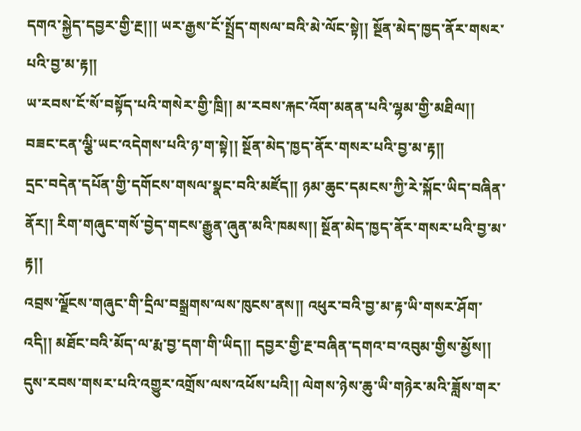དགའ་སྐྱེད་དབྱར་གྱི་རྔ།།། ཡར་རྒྱས་ངོ་སྤྲོད་གསལ་བའི་མེ་ལོང་སྟེ།། སྔོན་མེད་ཁྱད་ནོར་གསར་པའི་བྱ་མ་རྟ།།
ཡ་རབས་ངོ་སོ་བསྟོད་པའི་གསེར་གྱི་ཁྲི།། མ་རབས་རྐང་འོག་མནན་པའི་ལྷམ་གྱི་མཐིལ།། བཟང་ངན་ལྕི་ཡང་འདེགས་པའི་ཉ་ག་སྟེ།། སྔོན་མེད་ཁྱད་ནོར་གསར་པའི་བྱ་མ་རྟ།།
དྲང་བདེན་དཔོན་གྱི་དགོངས་གསལ་སྣང་བའི་མཛོད།། ཉམ་ཆུང་དམངས་ཀྱི་རེ་སྐོང་ཡིད་བཞིན་ནོར།། རིག་གཞུང་གསོ་བྱེད་གངས་རྒྱུན་ཞུན་མའི་ཁམས།། སྔོན་མེད་ཁྱད་ནོར་གསར་པའི་བྱ་མ་རྟ།།
འབྲས་ལྗོངས་གཞུང་གི་དྲིལ་བསྒྲགས་ལས་ཁུངས་ནས།། འཕུར་བའི་བྱ་མ་རྟ་ཡི་གསར་ཤོག་འདི།། མཐོང་བའི་མོད་ལ་རྨ་བྱ་དག་གི་ཡིད།། དབྱར་གྱི་རྔ་བཞིན་དགའ་བ་འབུམ་གྱིས་མྱོས།།
དུས་རབས་གསར་པའི་འགྱུར་འགྲོས་ལས་འཕོས་པའི།། ལེགས་ཉེས་ཆུ་ཡི་གཉེར་མའི་ཟློས་གར་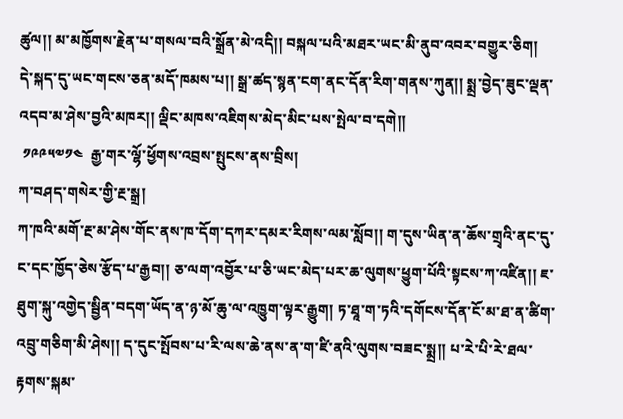ཚུལ།། མ་མཁྱོགས་རྗེན་པ་གསལ་བའི་སྒྲོན་མེ་འདི།། བསྐལ་པའི་མཐར་ཡང་མི་ནུབ་འབར་བགྱུར་ཅིག།
དེ་སྐད་དུ་ཡང་གངས་ཅན་མདོ་ཁམས་པ།། སྒྲ་ཚད་སྙན་ངག་ནང་དོན་རིག་གནས་ཀུན།། སྨྲ་བྱེད་ཟུང་ལྡན་འདབ་མ་ཤེས་བྱའི་མཁར།། ལྡིང་མཁས་འཇིགས་མེད་མིང་པས་སྤེལ་བ་དགེ།།
 ༡༩༩༥༧༡༤  རྒྱ་གར་ལྷོ་ཕྱོགས་འབྲས་སྤུངས་ནས་བྲིས།
ཀ་བཤད་གསེར་གྱི་རྔ་སྒྲ།
ཀ་ཁའི་མགོ་རྔ་མ་ཤེས་གོང་ནས་ཁ་དོག་དཀར་དམར་རིགས་ལམ་སློབ།། ག་དུས་ཡིན་ན་ཆོས་གྲྭའི་ནང་དུ་ང་དང་ཁྱོད་ཅེས་རྩོད་པ་རྒྱབ།། ཅ་ལག་འབྱོར་པ་ཅི་ཡང་མེད་པར་ཆ་ལུགས་ཕྱུག་པོའི་སྟངས་ཀ་འཛིན།། ཇ་ཐུག་སྐུ་འགྱེད་སྦྱིན་བདག་ཡོད་ན་ཉ་མོ་ཆུ་ལ་འཁྱུག་ལྟར་རྒྱུག། ཏ་ཐཱ་ག་ཏའི་དགོངས་དོན་ངོ་མ་ཐ་ན་ཚིག་འབྲུ་གཅིག་མི་ཤེས།། ད་དུང་སྤོབས་པ་རི་ལས་ཆེ་ནས་ན་ག་ཛི་ནའི་ལུགས་བཟང་སྨྲ།། པ་རེ་པི་རེ་ཐལ་རྟགས་སྐམ་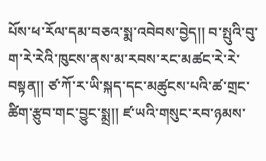པོས་ཕ་རོལ་དམ་བཅའ་སྨ་འབེབས་བྱེད།། བ་སྤུའི་བུ་ག་རེ་རེའི་ཁུངས་ནས་མ་རབས་རང་མཚང་རེ་རེ་བསྟན།། ཙ་ཀོ་ར་ཡི་སྐད་དང་མཚུངས་པའི་ཚ་གྲང་ཚིག་རྩུབ་གང་བྱུང་སྨྲ།། ཛ་ཡའི་གསུང་རབ་ཉམས་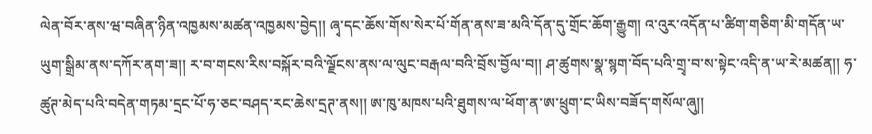ལེན་བོར་ནས་ཝ་བཞིན་ཉིན་འཁྱམས་མཚན་འཁྱམས་བྱེད།། ཞྭ་དང་ཆོས་གོས་སེར་པོ་གོན་ནས་ཟ་མའི་དོན་དུ་གྲོང་ཆོག་རྒྱུག། འ་འུར་འདོན་པ་ཚིག་གཅིག་མི་གདོན་ཡ་ཡུག་སྒྲིམ་ནས་དཀོར་ནག་ཟ།། ར་བ་གངས་རིས་བསྐོར་བའི་ལྗོངས་ནས་ལ་ལུང་བརྒལ་བའི་བྲོས་བྱོལ་བ།། ཤ་ཚུགས་སྣ་སྙག་བོད་པའི་གྲྭ་བ་ས་སྟེང་འདི་ན་ཡ་རེ་མཚན།། ཧ་ཚུཊ་མེད་པའི་བདེན་གཏམ་དྲང་པོ་ཧ་ཅང་བཤད་རང་ཆེས་དྲཊ་ནས།། ཨ་ཁུ་མཁས་པའི་ཐུགས་ལ་ཕོག་ན་ཨ་ཕྲུག་ང་ཡིས་བཟོད་གསོལ་ཞུ།།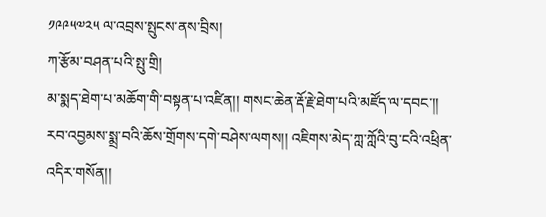༡༩༩༥༧༢༥ ལ་འབྲས་སྤུངས་ནས་བྲིས།
ཀ་རྩོམ་བཤན་པའི་སྤུ་གྲི།
མ་སྨད་ཐེག་པ་མཆོག་གི་བསྟན་པ་འཛིན།། གསང་ཆེན་རྡོ་རྗེ་ཐེག་པའི་མཛོད་ལ་དབང་།། རབ་འབྱམས་སྨྲ་བའི་ཆོས་གྲོགས་དགེ་བཤེས་ལགས།། འཇིགས་མེད་ཀླ་ཀློའི་བུ་ངའི་འཕྲིན་འདིར་གསོན།།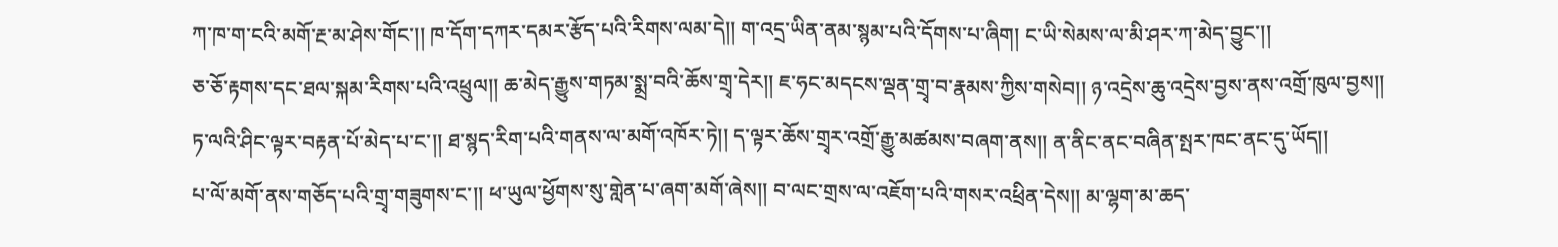ཀ་ཁ་ག་ངའི་མགོ་རྔ་མ་ཤེས་གོང་།། ཁ་དོག་དཀར་དམར་རྩོད་པའི་རིགས་ལམ་དེ།། ག་འདྲ་ཡིན་ནམ་སྙམ་པའི་དོགས་པ་ཞིག། ང་ཡི་སེམས་ལ་མི་ཤར་ཀ་མེད་བྱུང་།།
ཅ་ཅོ་རྟགས་དང་ཐལ་སྐམ་རིགས་པའི་འཕྲུལ།། ཆ་མེད་རྒྱུས་གཏམ་སྨྲ་བའི་ཆོས་གྲྭ་དེར།། ཇ་ཧང་མདངས་ལྡན་གྲྭ་བ་རྣམས་ཀྱིས་གསེབ།། ཉ་འདྲེས་ཆུ་འདྲེས་བྱས་ནས་འགྲོ་ཁུལ་བྱས།།
ཏ་ལའི་ཤིང་ལྟར་བརྟན་པོ་མེད་པ་ང་།། ཐ་སྙད་རིག་པའི་གནས་ལ་མགོ་འཁོར་ཏེ།། ད་ལྟར་ཆོས་གྲྭར་འགྲོ་རྒྱུ་མཚམས་བཞག་ནས།། ན་ནིང་ནང་བཞིན་སྤར་ཁང་ནང་དུ་ཡོད།།
པ་ལོ་མགོ་ནས་གཅོད་པའི་གྲྭ་གཟུགས་ང་།། ཕ་ཡུལ་ཕྱོགས་སུ་གླེན་པ་ཞག་མགོ་ཞེས།། བ་ལང་གྲས་ལ་འཇོག་པའི་གསར་འཕྲིན་དེས།། མ་ལྷག་མ་ཆད་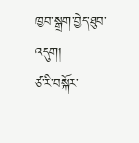ཁྱབ་སྒྲག་བྱེད་ཐུབ་འདུག།
ཙ་རི་བསྐོར་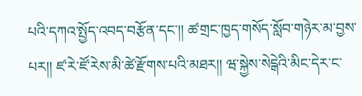པའི་དཀའ་སྤྱོད་འབད་བརྩོན་དང་།། ཚ་གྲང་ཁྱད་གསོད་སློབ་གཉེར་མ་བྱས་པར།། ཛ་རེ་ཛོ་རེས་མི་ཚེ་རྫོགས་པའི་མཐར།། ཝ་སྐྱེས་སེངྒེའི་མིང་དེར་ང་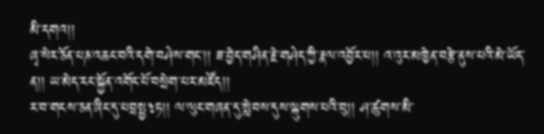མི་དགའ།།
ཞྭ་སེར་ཅོན་པཎ་འཆང་བའི་དགེ་བཤེས་གང་།། ཟ་བྱེད་གཤིན་རྗེ་གཤེད་ཀྱི་རྣལ་འབྱོར་པ།། འ་འུར་མཁྱེན་བརྩེ་ནུས་པའི་མེ་ཡོད་ན།། ཡ་མེད་རང་སྐྱོན་འགོང་པོ་བསྲེག་པར་མཛོད།།
ར་བ་གངས་ཅན་ཞིང་དུ་པབྲསྤྱ༣ཏ།། ལ་ལུང་གཞན་དུ་སླེབས་དུས་ལྐུགས་པའི་བུ།། ཤ་ཚུགས་མི་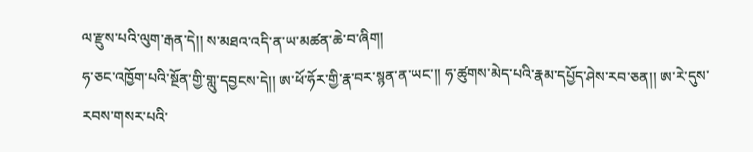ལ་རྫུས་པའི་ལུག་རྒན་དེ།། ས་མཐའ་འདི་ན་ཡ་མཚན་ཆེ་བ་ཞིག།
ཧ་ཅང་འཁྱོག་པའི་སྔོན་གྱི་གླུ་དབྱངས་དེ།། ཨ་ཕོ་ཧོར་གྱི་རྣ་བར་སྙན་ན་ཡང་།། ཧ་ཚུགས་མེད་པའི་རྣམ་དཔྱོད་ཤེས་རབ་ཅན།། ཨ་རེ་དུས་རབས་གསར་པའི་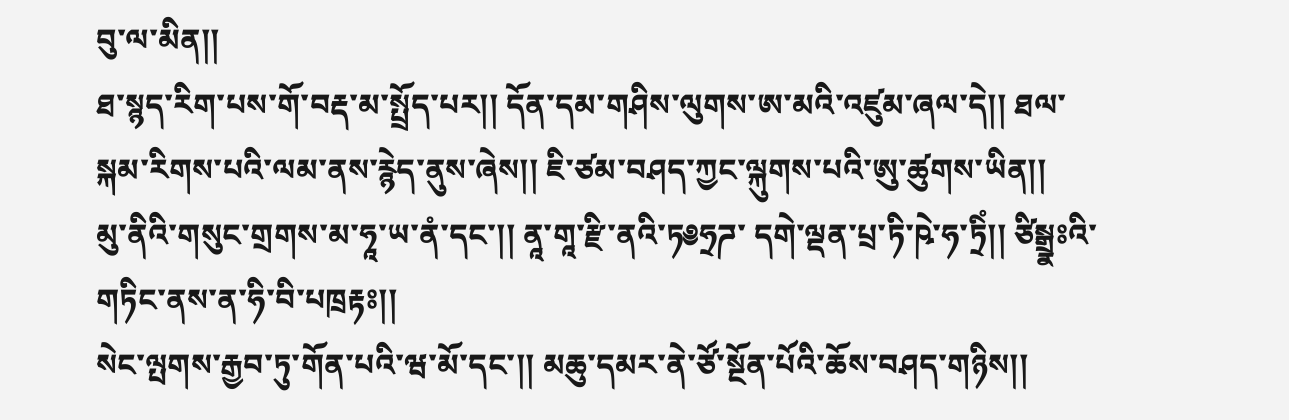བུ་ལ་མིན།།
ཐ་སྙད་རིག་པས་གོ་བརྡ་མ་སྤྲོད་པར།། དོན་དམ་གཤིས་ལུགས་ཨ་མའི་འཛུམ་ཞལ་དེ།། ཐལ་སྐམ་རིགས་པའི་ལམ་ནས་རྙེད་ནུས་ཞེས།། ཇི་ཙམ་བཤད་ཀྱང་ལྐུགས་པའི་ཨུ་ཚུགས་ཡིན།།
མུ་ནིའི་གསུང་གྲགས་མ་ཧཱ་ཡ་ནཾ་དང་།། ནཱ་གཱ་རྫི་ནའི་ཏ༅ཧྲཌ་ དགེ་ལྡན་པྲ་ཏི་ཥེ་ཧ་ཏྲིཾ།། ཙིསྒྲྣཿའི་གཏིང་ནས་ན་ཧི་བི་པཁྲརྟཿ།།
སེང་ལྤགས་རྒྱབ་ཏུ་གོན་པའི་ཝ་མོ་དང་།། མཆུ་དམར་ནེ་ཙོ་སྔོན་པོའི་ཆོས་བཤད་གཉིས།།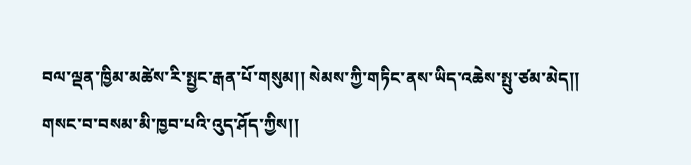བལ་ལྡན་ཁྱིམ་མཚེས་རི་སྤྱང་རྒན་པོ་གསུམ།། སེམས་ཀྱི་གཏིང་ནས་ཡིད་འཆེས་སྤུ་ཙམ་མེད།།
གསང་བ་བསམ་མི་ཁྱབ་པའི་འུད་ཤོད་ཀྱིས།།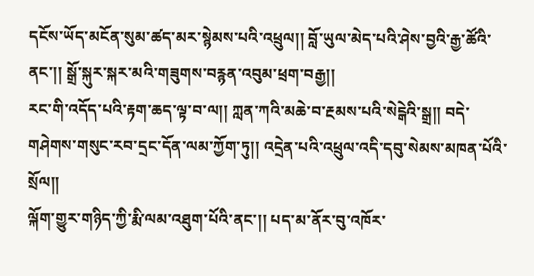དངོས་ཡོད་མངོན་སུམ་ཚད་མར་སྙེམས་པའི་འཕྲུལ།། བློ་ཡུལ་མེད་པའི་ཤེས་བྱའི་རྒྱ་ཚོའི་ནང་།། སྒྲོ་སྐུར་སྐར་མའི་གཟུགས་བརྙན་འབུམ་ཕྲག་བརྒྱ།།
རང་གི་འདོད་པའི་རྟག་ཆད་ལྟ་བ་ལ།། ཀླན་ཀའི་མཆེ་བ་རྔམས་པའི་སེངྒེའི་སྒྲ།། བདེ་གཤེགས་གསུང་རབ་དྲང་དོན་ལམ་ཀྱོག་ཏུ།། འདྲེན་པའི་འཕྲུལ་འདི་དབུ་སེམས་མཁན་པོའི་སྲོལ།།
ལྐོག་གྱུར་གཉིད་ཀྱི་རྨི་ལམ་འཐུག་པོའི་ནང་།། པད་མ་ནོར་བུ་འཁོར་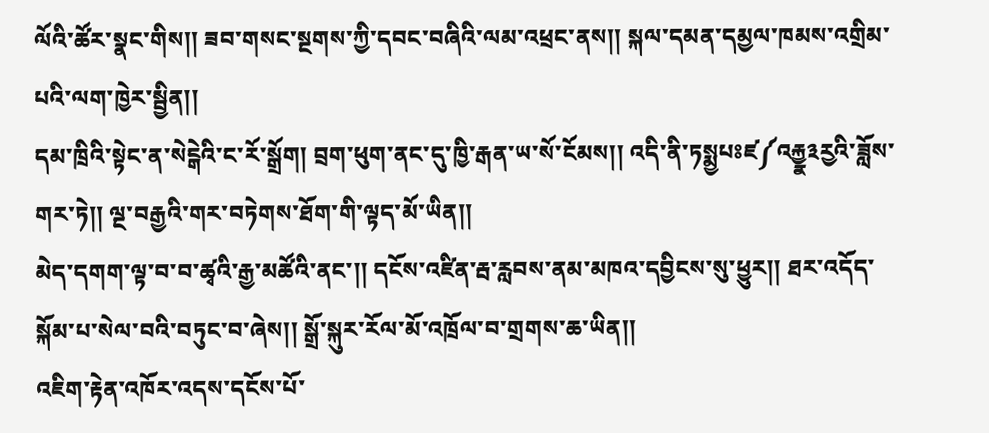ལོའི་ཚོར་སྣང་གིས།། ཟབ་གསང་སྔགས་ཀྱི་དབང་བཞིའི་ལམ་འཕྲང་ནས།། སྐལ་དམན་དམྱལ་ཁམས་འགྲིམ་པའི་ལག་ཁྱེར་སྦྱིན།།
དམ་ཁྲིའི་སྟེང་ན་སེངྒེའི་ང་རོ་སྒྲོག། བྲག་ཕུག་ནང་དུ་ཁྱི་རྒན་ཡ་སོ་ངོམས།། འདི་ནི་ཏསྨྱཔཿཛ༼འརྐྱྣ༣རྱའི་ཟློས་གར་ཏེ།། ལྔ་བརྒྱའི་གར་བཏེགས་ཐོག་གི་ལྟད་མོ་ཡིན།།
མེད་དགག་ལྟ་བ་བ་ཚྭའི་རྒྱ་མཚོའི་ནང་།། དངོས་འཛིན་རྦ་རླབས་ནམ་མཁའ་དབྱིངས་སུ་ཕྱུར།། ཐར་འདོད་སྐོམ་པ་སེལ་བའི་བཏུང་བ་ཞེས།། སྒྲོ་སྐུར་རོལ་མོ་འཁྲོལ་བ་གྲགས་ཆ་ཡིན།།
འཇིག་རྟེན་འཁོར་འདས་དངོས་པོ་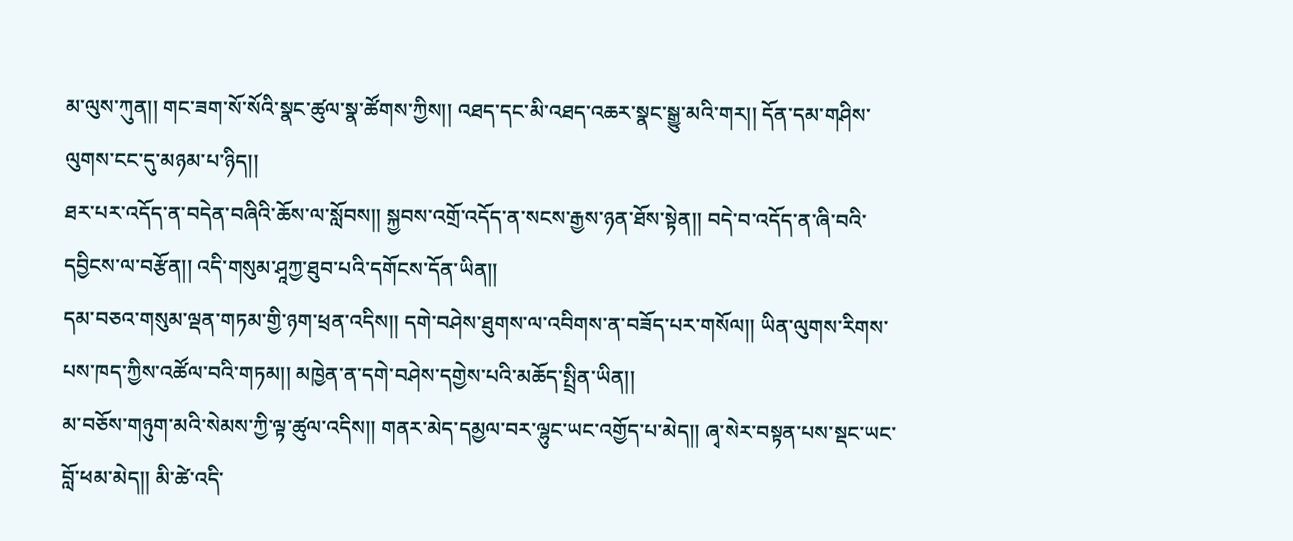མ་ལུས་ཀུན།། གང་ཟག་སོ་སོའི་སྣང་ཚུལ་སྣ་ཚོགས་ཀྱིས།། འཐད་དང་མི་འཐད་འཆར་སྣང་སྒྱུ་མའི་གར།། དོན་དམ་གཤིས་ལུགས་ངང་དུ་མཉམ་པ་ཉིད།།
ཐར་པར་འདོད་ན་བདེན་བཞིའི་ཆོས་ལ་སློབས།། སྐྱབས་འགྲོ་འདོད་ན་སངས་རྒྱས་ཉན་ཐོས་སྟེན།། བདེ་བ་འདོད་ན་ཞི་བའི་དབྱིངས་ལ་བརྩོན།། འདི་གསུམ་ཤཱཀྱ་ཐུབ་པའི་དགོངས་དོན་ཡིན།།
དམ་བཅའ་གསུམ་ལྡན་གཏམ་གྱི་ཉག་ཕྲན་འདིས།། དགེ་བཤེས་ཐུགས་ལ་འབིགས་ན་བཟོད་པར་གསོལ།། ཡིན་ལུགས་རིགས་པས་ཁད་ཀྱིས་འཚོལ་བའི་གཏམ།། མཁྱེན་ན་དགེ་བཤེས་དགྱེས་པའི་མཆོད་སྤྲིན་ཡིན།།
མ་བཅོས་གཉུག་མའི་སེམས་ཀྱི་ལྟ་ཚུལ་འདིས།། གནར་མེད་དམྱལ་བར་ལྷུང་ཡང་འགྱོད་པ་མེད།། ཞྭ་སེར་བསྟན་པས་སྡང་ཡང་བློ་ཕམ་མེད།། མི་ཚེ་འདི་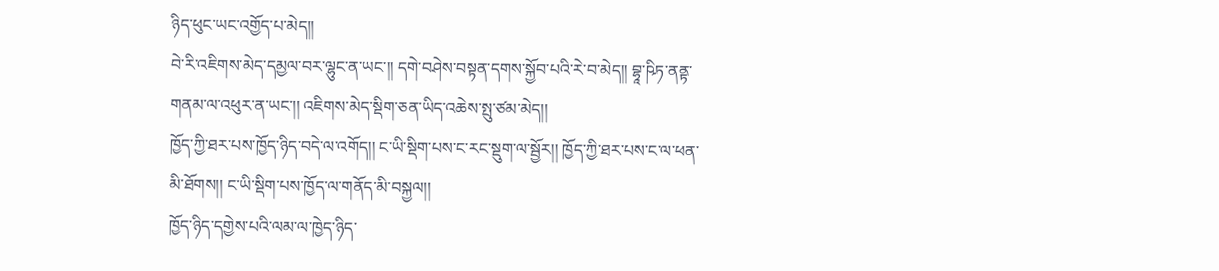ཉིད་ཕུང་ཡང་འགྱོད་པ་མེད།།
བེ་རི་འཇིགས་མེད་དམྱལ་བར་ལྷུང་ན་ཡང་།། དགེ་བཤེས་བསྟན་དགས་སྐྱོབ་པའི་རེ་བ་མེད།། བྷཱ་ཥིཏ་ནནྟ་གནམ་ལ་འཕུར་ན་ཡང་།། འཇིགས་མེད་སྡིག་ཅན་ཡིད་འཆེས་སྤུ་ཙམ་མེད།།
ཁྱོད་ཀྱི་ཐར་པས་ཁྱོད་ཉིད་བདེ་ལ་འགོད།། ང་ཡི་སྡིག་པས་ང་རང་སྡུག་ལ་སྦྱོར།། ཁྱོད་ཀྱི་ཐར་པས་ང་ལ་ཕན་མི་ཐོགས།། ང་ཡི་སྡིག་པས་ཁྱོད་ལ་གནོད་མི་བསྐྱལ།།
ཁྱོད་ཉིད་དགྱེས་པའི་ལམ་ལ་ཁྱེད་ཉིད་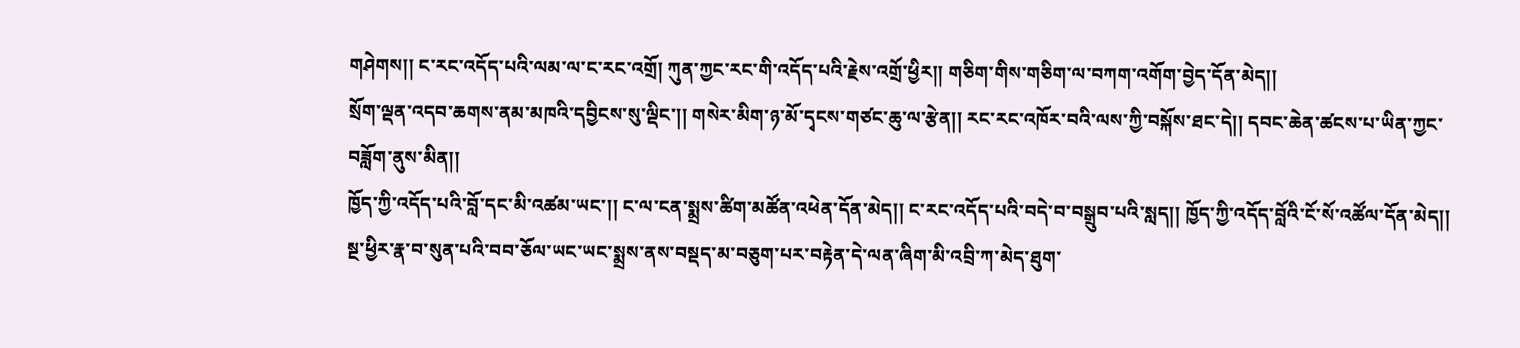གཤེགས།། ང་རང་འདོད་པའི་ལམ་ལ་ང་རང་འགྲོ། ཀུན་ཀྱང་རང་གི་འདོད་པའི་རྗེས་འགྲོ་ཕྱིར།། གཅིག་གིས་གཅིག་ལ་བཀག་འགོག་བྱེད་དོན་མེད།།
སྲོག་ལྡན་འདབ་ཆགས་ནམ་མཁའི་དབྱིངས་སུ་ལྡིང་།། གསེར་མིག་ཉ་མོ་དྭངས་གཙང་ཆུ་ལ་རྩེན།། རང་རང་འཁོར་བའི་ལས་ཀྱི་བསྐོས་ཐང་དེ།། དབང་ཆེན་ཚངས་པ་ཡིན་ཀྱང་བཟློག་ནུས་མིན།།
ཁྱོད་ཀྱི་འདོད་པའི་བློ་དང་མི་འཚམ་ཡང་།། ང་ལ་ངན་སྨྲས་ཚིག་མཚོན་འཕེན་དོན་མེད།། ང་རང་འདོད་པའི་བདེ་བ་བསྒྲུབ་པའི་སླད།། ཁྱོད་ཀྱི་འདོད་བློའི་ངོ་སོ་འཚོལ་དོན་མེད།།
སྔ་ཕྱིར་རྣ་བ་སུན་པའི་བབ་ཅོལ་ཡང་ཡང་སྨྲས་ནས་བསྡད་མ་བཅུག་པར་བརྟེན་དེ་ལན་ཞིག་མི་འབྲི་ཀ་མེད་ཐུག་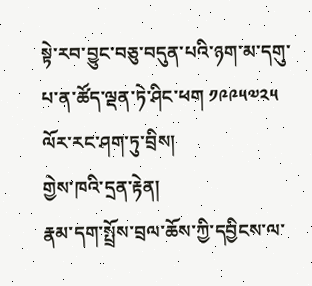སྟེ་རབ་བྱུང་བཅུ་བདུན་པའི་ཉག་མ་དགུ་པ་ན་ཚོད་ལྡན་ཏེ་ཤིང་ཕག ༡༩༩༥༧༢༥ ལོར་རང་ཤག་ཏུ་བྲིས།
གྱེས་ཁའི་དྲན་རྟེན།
རྣམ་དག་སྤྲོས་བྲལ་ཆོས་ཀྱི་དབྱིངས་ལ་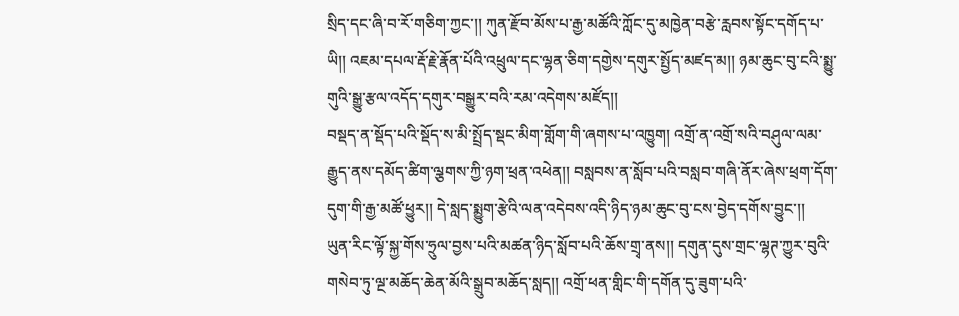སྲིད་དང་ཞི་བ་རོ་གཅིག་ཀྱང་།། ཀུན་རྫོབ་མོས་པ་རྒྱ་མཚོའི་ཀློང་དུ་མཁྱེན་བརྩེ་རླབས་སྟོང་དགོད་པ་ཡི།། འཇམ་དཔལ་རྡོ་རྗེ་རྣོན་པོའི་འཕྲུལ་དང་ལྷན་ཅིག་དགྱེས་དགུར་སྤྱོད་མཛད་མ།། ཉམ་ཆུང་བུ་ངའི་སྨྱུ་གུའི་སྒྱུ་རྩལ་འདོད་དགུར་བསྒྱུར་བའི་རམ་འདེགས་མཛོད།།
བསྡད་ན་སྡོད་པའི་སྡོད་ས་མི་སྤྲོད་སྡང་མིག་གློག་གི་ཞགས་པ་འཁྱུག། འགྲོ་ན་འགྲོ་སའི་བཤུལ་ལམ་རྒྱུད་ནས་དམོད་ཚིག་ལྕགས་ཀྱི་ཉག་ཕྲན་འཕེན།། བསླབས་ན་སློབ་པའི་བསླབ་གཞི་ནོར་ཞེས་ཕྲག་དོག་དུག་གི་རྒྱ་མཚོ་ཕྱུར།། དེ་སླད་སྨྱུག་རྩེའི་ལན་འདེབས་འདི་ཉིད་ཉམ་ཆུང་བུ་ངས་བྱེད་དགོས་བྱུང་།།
ཡུན་རིང་ལྟོ་སྐྱ་གོས་ཧྲུལ་བྱས་པའི་མཚན་ཉིད་སློབ་པའི་ཆོས་གྲྭ་ནས།། དགུན་དུས་གྲང་ལྷཊ་ཀྱུར་བུའི་གསེབ་ཏུ་ལྔ་མཆོད་ཆེན་མོའི་སྒྲུབ་མཆོད་སླད།། འགྲོ་ཕན་གླིང་གི་དགོན་དུ་ཟུག་པའི་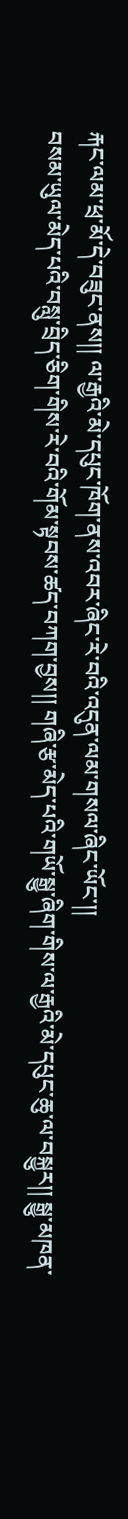རྐང་ལམ་ཕྲ་མོ་དེ་བཟུང་ནས།། ལ་རྒྱའི་མེ་དཔུང་ཁོག་ནས་འབར་ཞིང་རེ་བའི་འདུན་ལམ་གསལ་ཞིང་ཡོང་།།
བསམ་ཡུལ་མེད་པའི་བསླུ་བྲིད་ཅིག་གིས་རེ་བའི་གོམ་སྟབས་ཚད་བཀག་བྱས།། གཞི་རྩ་མེད་པའི་གཡོ་སྒྱུ་ཞིག་གིས་ལ་རྒྱའི་མེ་དཔུང་ཆུ་ལ་བསྐྱུར།། སྒྱུ་མཁན་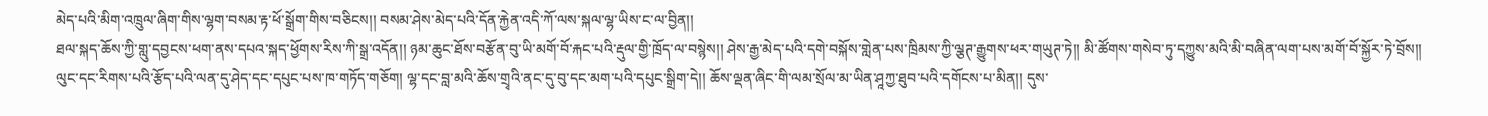མེད་པའི་མིག་འཁྲུལ་ཞིག་གིས་ལྷག་བསམ་རྟ་ཕོ་སྒྲོག་གིས་བཅིངས།། བསམ་ཤེས་མེད་པའི་དོན་རྐྱེན་འདི་ཀོ་ལས་སྐལ་ལྷ་ཡིས་ང་ལ་བྱིན།།
ཐལ་སྐད་ཆོས་ཀྱི་གླུ་དབྱངས་ཕག་ནས་དཔའ་སྐད་ཕྱོགས་རིས་ཀི་སྒྲ་འདོན།། ཉམ་ཆུང་ཐོས་བརྩོན་བུ་ཡི་མགོ་བོ་རྐང་པའི་རྡུལ་གྱི་ཁྲོད་ལ་བསྙེས།། ཤེས་རྒྱ་མེད་པའི་དགེ་བསྐོས་གླེན་པས་ཁྲིམས་ཀྱི་ལྕཊ་རྒྱུགས་ཕར་གཡུཊ་ཏེ།། མི་ཚོགས་གསེབ་ཏུ་དཀྱུས་མའི་མི་བཞིན་ལག་པས་མགོ་བོ་སྐྱོར་ཏེ་བྲོས།།
ལུང་དང་རིགས་པའི་རྩོད་པའི་ལན་དུ་ཤེད་དང་དཔུང་པས་ཁ་གཏོད་གཅོག། ལྷ་དང་བླ་མའི་ཆོས་གྲྭའི་ནང་དུ་བུ་དང་མག་པའི་དཔུང་སྒྲིག་དེ།། ཆོས་ལྡན་ཞིང་གི་ལམ་སྲོལ་མ་ཡིན་ཤཱཀྱ་ཐུབ་པའི་དགོངས་པ་མིན།། དུས་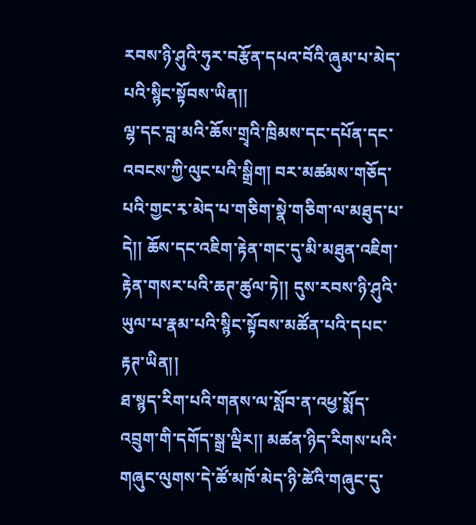རབས་ཉི་ཤུའི་ཧུར་བརྩོན་དཔའ་བོའི་ཞུམ་པ་མེད་པའི་སྙིང་སྟོབས་ཡིན།།
ལྷ་དང་བླ་མའི་ཆོས་གྲྭའི་ཁྲིམས་དང་དཔོན་དང་འབངས་ཀྱི་ལུང་པའི་སྒྲིག། བར་མཚམས་གཅོད་པའི་གྱང་རྭ་མེད་པ་གཅིག་སྣེ་གཅིག་ལ་མཐུད་པ་དེ།། ཆོས་དང་འཇིག་རྟེན་གང་དུ་མི་མཐུན་འཇིག་རྟེན་གསར་པའི་ཆཊ་ཚུལ་ཏེ།། དུས་རབས་ཉི་ཤུའི་ཡུལ་པ་རྣམ་པའི་སྙིང་སྟོབས་མཚོན་པའི་དཔང་རྟཊ་ཡིན།།
ཐ་སྙད་རིག་པའི་གནས་ལ་སློབ་ན་འཕྱ་སྨོད་འབྲུག་གི་དགོད་སྒྲ་ལྡིར།། མཚན་ཉིད་རིགས་པའི་གཞུང་ལུགས་དེ་ཚོ་མཁོ་མེད་ཉི་ཚེའི་གཞུང་དུ་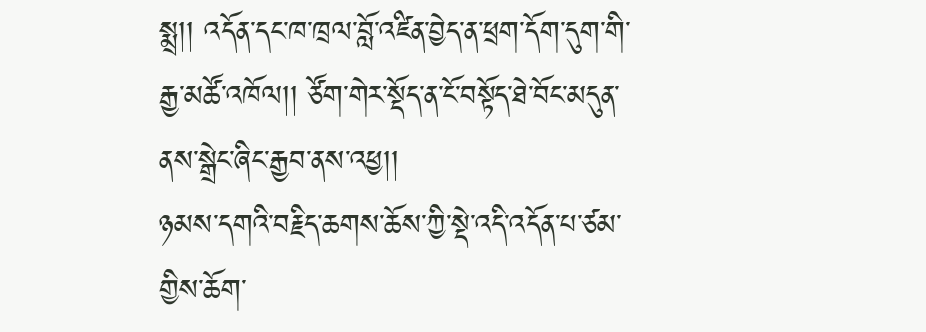སྨྲ།། འདོན་དང་ཁ་ཁྲལ་བློ་འཛིན་བྱེད་ན་ཕྲག་དོག་དུག་གི་རྒྱ་མཚོ་འཁོལ།། ཙོག་གེར་སྡོད་ན་ངོ་བསྟོད་ཐེ་བོང་མདུན་ནས་སྒྲེང་ཞིང་རྒྱབ་ནས་འཕྱ།།
ཉམས་དགའི་བརྗིད་ཆགས་ཆོས་ཀྱི་སྡེ་འདི་འདོན་པ་ཙམ་གྱིས་ཆོག་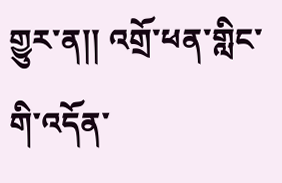གྱུར་ན།། འགྲོ་ཕན་གླིང་གི་འདོན་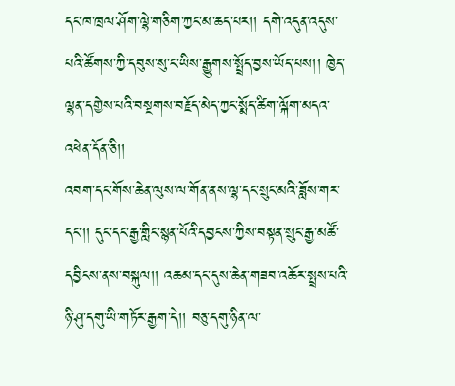དང་ཁ་ཁྲལ་ཤོག་ལྷེ་གཅིག་ཀྱང་མ་ཆད་པར།། དགེ་འདུན་འདུས་པའི་ཚོགས་ཀྱི་དབུས་སུ་ང་ཡིས་རྒྱུགས་སྤྲོད་བྱས་ཡོད་པས།། ཁྱེད་ལྷན་དགྱེས་པའི་བསྔགས་བརྗོད་མེད་ཀྱང་སྨོད་ཚིག་ལྐོག་མདའ་འཕེན་དོན་ཅི།།
འབག་དང་གོས་ཆེན་ལུས་ལ་གོན་ནས་ལྷ་དང་སྲུང་མའི་ཟློས་གར་དང་།། དུང་དང་རྒྱ་གླིང་སྙན་པོའི་དབྱངས་ཀྱིས་བསྟན་སྲུང་རྒྱ་མཚོ་དབྱིངས་ནས་བསྐུལ།། འཆམ་དང་དུས་ཆེན་གཟབ་འཆོར་སྤྲས་པའི་ཉི་ཤུ་དགུ་ཡི་གཏོར་རྒྱག་དེ།། བཅུ་དགུ་ཉིན་ལ་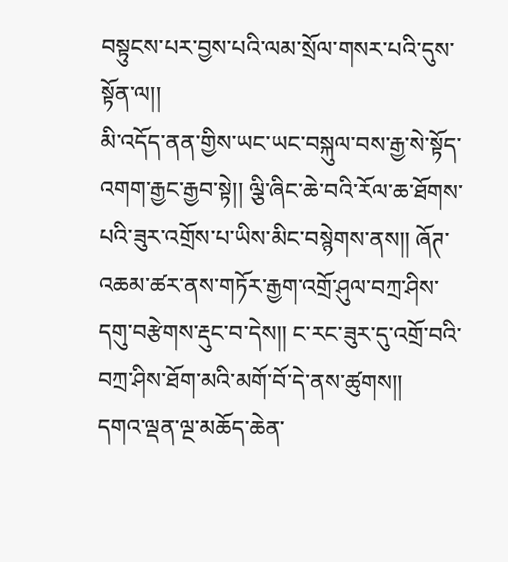བསྟུངས་པར་བྱས་པའི་ལམ་སྲོལ་གསར་པའི་དུས་སྟོན་ལ།།
མི་འདོད་ནན་གྱིས་ཡང་ཡང་བསྐུལ་བས་རྒྱ་སེ་སྟོད་འགག་རྒྱང་རྒྱབ་སྟེ།། ལྕི་ཞིང་ཆེ་བའི་རོལ་ཆ་ཐོགས་པའི་ཟུར་འགྲོས་པ་ཡིས་མིང་བསྙེགས་ནས།། ཞོཊ་འཆམ་ཚར་ནས་གཏོར་རྒྱག་འགྲོ་ཤུལ་བཀྲ་ཤིས་དགུ་བརྩེགས་རྡུང་བ་དེས།། ང་རང་ཟུར་དུ་འགྲོ་བའི་བཀྲ་ཤིས་ཐོག་མའི་མགོ་བོ་དེ་ནས་ཚུགས།།
དགའ་ལྡན་ལྔ་མཆོད་ཆེན་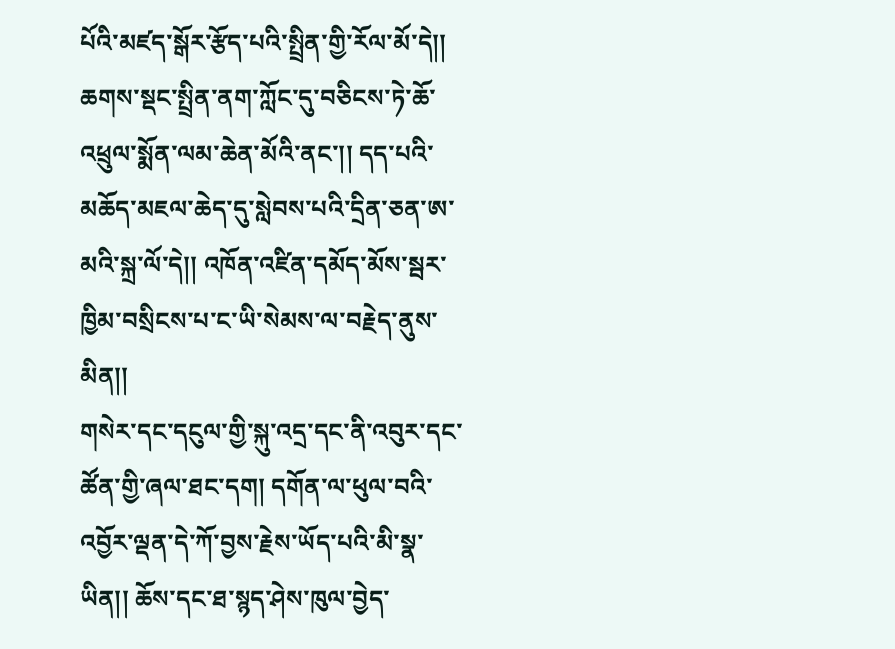པོའི་མཛད་སྒོར་རྩོད་པའི་སྤྲིན་གྱི་རོལ་མོ་དེ།། ཆགས་སྡང་སྤྲིན་ནག་ཀློང་དུ་བཅིངས་ཏེ་ཆོ་འཕྲུལ་སྨོན་ལམ་ཆེན་མོའི་ནང་།། དད་པའི་མཆོད་མཇལ་ཆེད་དུ་སླེབས་པའི་དྲིན་ཅན་ཨ་མའི་སྐྲ་ལོ་དེ།། འཁོན་འཛིན་དམོད་མོས་སྦར་ཁྱིམ་བསྲིངས་པ་ང་ཡི་སེམས་ལ་བརྗེད་ནུས་མིན།།
གསེར་དང་དངུལ་གྱི་སྐུ་འདྲ་དང་ནི་འབུར་དང་ཚོན་གྱི་ཞལ་ཐང་དག། དགོན་ལ་ཕུལ་བའི་འབྱོར་ལྡན་དེ་ཀོ་བྱས་རྗེས་ཡོད་པའི་མི་སྣ་ཡིན།། ཆོས་དང་ཐ་སྙད་ཤེས་ཁུལ་བྱེད་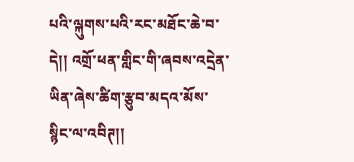པའི་ལྐུགས་པའི་རང་མཐོང་ཆེ་བ་དེ།། འགྲོ་ཕན་གླིང་གི་ཞབས་འདྲེན་ཡིན་ཞེས་ཚིག་རྩུབ་མདའ་མོས་སྙིང་ལ་འབིཊ།།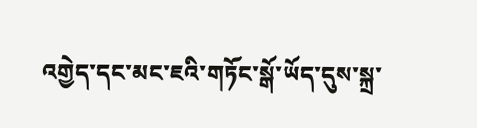འགྱེད་དང་མང་ཇའི་གཏོང་སྒོ་ཡོད་དུས་སྐྲ་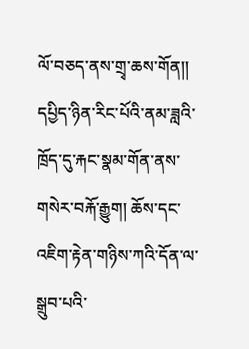ལོ་བཅད་ནས་གྲྭ་ཆས་གོན།། དཔྱིད་ཉིན་རིང་པོའི་ནམ་ཟླའི་ཁྲོད་དུ་རྐང་སྣམ་གོན་ནས་གསེར་བརྐོ་རྒྱུག། ཆོས་དང་འཇིག་རྟེན་གཉིས་ཀའི་དོན་ལ་སྒྲུབ་པའི་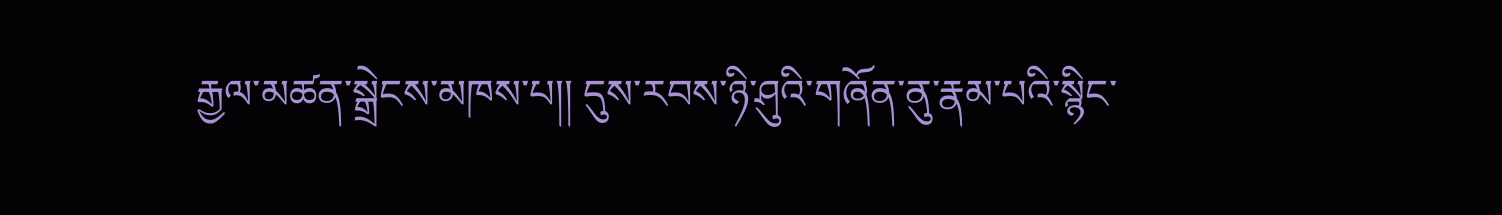རྒྱལ་མཚན་སྒྲེངས་མཁས་པ།། དུས་རབས་ཉི་ཤུའི་གཞོན་ནུ་རྣམ་པའི་སྙིང་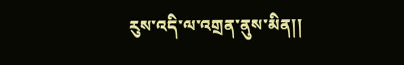རུས་འདི་ལ་འགྲན་ནུས་མིན།།